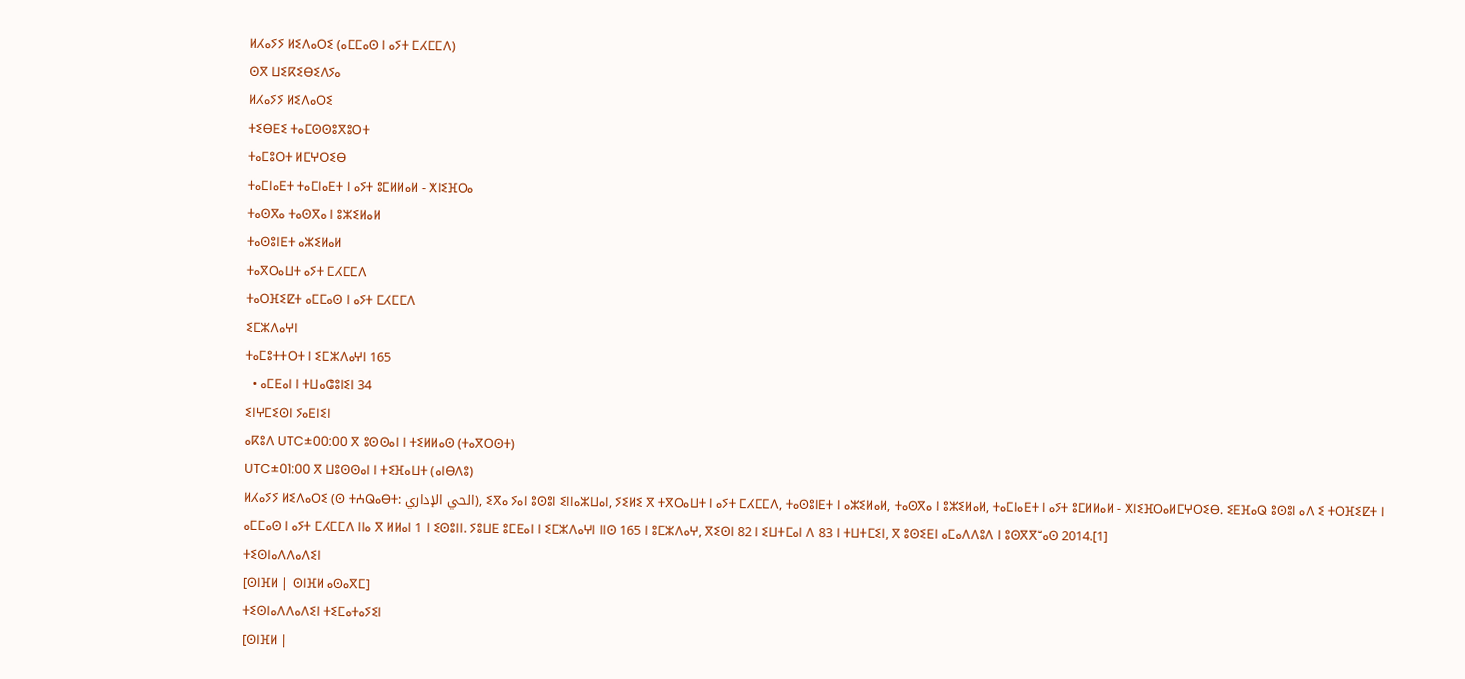ⵍⵃⴰⵢⵢ ⵍⵉⴷⴰⵔⵉ (ⴰⵎⵎⴰⵙ ⵏ ⴰⵢⵜ ⵎⵃⵎⵎⴷ)
ⵙⴳ ⵡⵉⴽⵉⴱⵉⴷⵢⴰ
ⵍⵃⴰⵢⵢ ⵍⵉⴷⴰⵔⵉ
ⵜⵉⴱⴹⵉ ⵜⴰⵎⵙⵙⵓⴳⵓⵔⵜ
ⵜⴰⵎⵓⵔⵜ ⵍⵎⵖⵔⵉⴱ
ⵜⴰⵎⵏⴰⴹⵜ ⵜⴰⵎⵏⴰⴹⵜ ⵏ ⴰⵢⵜ ⵓⵎⵍⵍⴰⵍ - ⵅⵏⵉⴼⵔⴰ
ⵜⴰⵙⴳⴰ ⵜⴰⵙⴳⴰ ⵏ ⵓⵣⵉⵍⴰⵍ
ⵜⴰⵙⵓⵏⴹⵜ ⴰⵣⵉⵍⴰⵍ
ⵜⴰⴳⵔⴰⵡⵜ ⴰⵢⵜ ⵎⵃⵎⵎⴷ
ⵜⴰⵔⴼⵉⵇⵜ ⴰⵎⵎⴰⵙ ⵏ ⴰⵢⵜ ⵎⵃⵎⵎⴷ
ⵉⵎⵣⴷⴰⵖⵏ
ⵜⴰⵎⵓⵜⵜⵔⵜ ⵏ ⵉⵎⵣⴷⴰⵖⵏ 165
  • ⴰⵎⴹⴰⵏ ⵏ ⵜⵡⴰⵛⵓⵏⵉⵏ 34
ⵉⵏⵖⵎⵉⵙⵏ ⵢⴰⴹⵏⵉⵏ
ⴰⴽⵓⴷ UTC±00:00 ⴳ ⵓⵙⵙⴰⵏ ⵏ ⵜⵉⵍⵍⴰⵙ (ⵜⴰⴳⵔⵙⵜ)
UTC±01:00 ⴳ ⵡⵓⵙⵙⴰⵏ ⵏ ⵜⵉⴼⴰⵡⵜ (ⴰⵏⴱⴷⵓ)
ⵍⵃⴰⵢⵢ ⵍⵉⴷⴰⵔⵉ (ⵙ ⵜⵄⵕⴰⴱⵜ: الحي الإداري), ⵉⴳⴰ ⵢⴰⵏ ⵓⵙⵓⵏ ⵉⵏⵏⴰⵣⵡⴰⵏ, ⵢⵉⵍⵉ ⴳ ⵜⴳⵔⴰⵡⵜ ⵏ ⴰⵢⵜ ⵎⵃⵎⵎⴷ, ⵜⴰⵙⵓⵏⴹⵜ ⵏ ⴰⵣⵉⵍⴰⵍ, ⵜⴰⵙⴳⴰ ⵏ ⵓⵣⵉⵍⴰⵍ, ⵜⴰⵎⵏⴰⴹⵜ ⵏ ⴰⵢⵜ ⵓⵎⵍⵍⴰⵍ - ⵅⵏⵉⴼⵔⴰⵍⵎⵖⵔⵉⴱ. ⵉⴹⴼⴰⵕ ⵓⵙⵓⵏ ⴰⴷ ⵉ ⵜⵔⴼⵉⵇⵜ ⵏ ⴰⵎⵎⴰⵙ ⵏ ⴰⵢⵜ ⵎⵃⵎⵎⴷ ⵏⵏⴰ ⴳ ⵍⵍⴰⵏ 1 ⵏ ⵉⵙⵓⵏⵏ. ⵢⵓⵡⴹ ⵓⵎⴹⴰⵏ ⵏ ⵉⵎⵣⴷⴰⵖⵏ ⵏⵏⵙ 165 ⵏ ⵓⵎⵣⴷⴰⵖ, ⴳⵉⵙⵏ 82 ⵏ ⵉⵡⵜⵎⴰⵏ ⴷ 83 ⵏ ⵜⵡⵜⵎⵉⵏ, ⴳ ⵓⵙⵉⴹⵏ ⴰⵎⴰⴷⴷⵓⴷ ⵏ ⵓⵙⴳⴳⵯⴰⵙ 2014.[1]
ⵜⵉⵙⵏⴰⴷⴷⴰⴷⵉⵏ
[ⵙⵏⴼⵍ | ⵙⵏⴼⵍ ⴰⵙⴰⴳⵎ]
ⵜⵉⵙⵏⴰⴷⴷⴰⴷⵉⵏ ⵜⵉⵎⴰⵜⴰⵢⵉⵏ
[ⵙⵏⴼⵍ |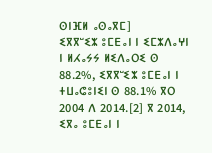ⵙⵏⴼⵍ ⴰⵙⴰⴳⵎ]
ⵉⴳⴳⵯⵉⵣ ⵓⵎⴹⴰⵏ ⵏ ⵉⵎⵣⴷⴰⵖⵏ ⵏ ⵍⵃⴰⵢⵢ ⵍⵉⴷⴰⵔⵉ ⵙ 88.2%, ⵉⴳⴳⵯⵉⵣ ⵓⵎⴹⴰⵏ ⵏ ⵜⵡⴰⵛⵓⵏⵉⵏ ⵙ 88.1% ⴳⵔ 2004 ⴷ 2014.[2] ⴳ 2014, ⵉⴳⴰ ⵓⵎⴹⴰⵏ ⵏ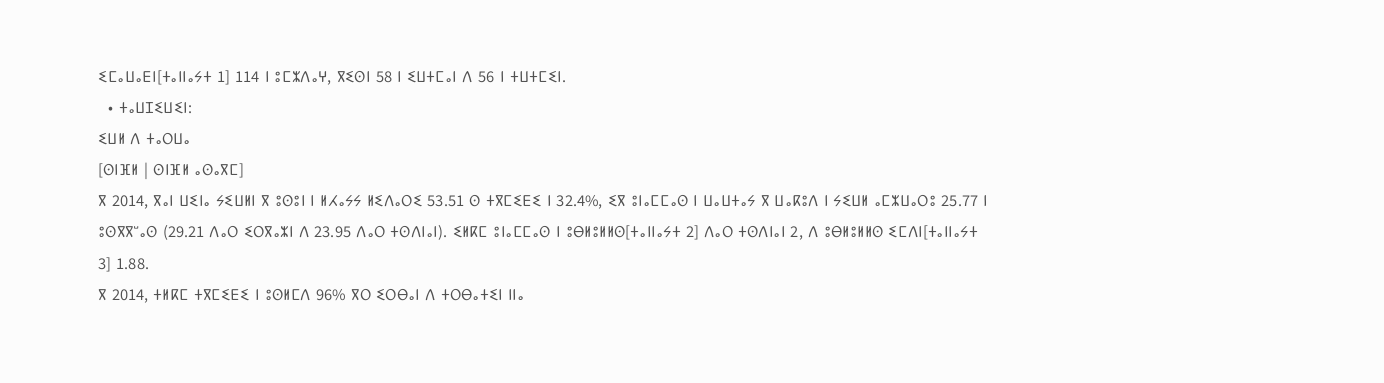ⵉⵎⴰⵡⴰⴹⵏ[ⵜⴰⵏⵏⴰⵢⵜ 1] 114 ⵏ ⵓⵎⵣⴷⴰⵖ, ⴳⵉⵙⵏ 58 ⵏ ⵉⵡⵜⵎⴰⵏ ⴷ 56 ⵏ ⵜⵡⵜⵎⵉⵏ.
  • ⵜⴰⵡⵊⵉⵡⵉⵏ:
ⵉⵡⵍ ⴷ ⵜⴰⵔⵡⴰ
[ⵙⵏⴼⵍ | ⵙⵏⴼⵍ ⴰⵙⴰⴳⵎ]
ⴳ 2014, ⴳⴰⵏ ⵡⵉⵏⴰ ⵢⵉⵡⵍⵏ ⴳ ⵓⵙⵓⵏ ⵏ ⵍⵃⴰⵢⵢ ⵍⵉⴷⴰⵔⵉ 53.51 ⵙ ⵜⴳⵎⵉⴹⵉ ⵏ 32.4%, ⵉⴳ ⵓⵏⴰⵎⵎⴰⵙ ⵏ ⵡⴰⵡⵜⴰⵢ ⴳ ⵡⴰⴽⵓⴷ ⵏ ⵢⵉⵡⵍ ⴰⵎⵣⵡⴰⵔⵓ 25.77 ⵏ ⵓⵙⴳⴳⵯⴰⵙ (29.21 ⴷⴰⵔ ⵉⵔⴳⴰⵣⵏ ⴷ 23.95 ⴷⴰⵔ ⵜⵙⴷⵏⴰⵏ). ⵉⵍⴽⵎ ⵓⵏⴰⵎⵎⴰⵙ ⵏ ⵓⴱⵍⵓⵍⵍⵙ[ⵜⴰⵏⵏⴰⵢⵜ 2] ⴷⴰⵔ ⵜⵙⴷⵏⴰⵏ 2, ⴷ ⵓⴱⵍⵓⵍⵍⵙ ⵉⵎⴷⵏ[ⵜⴰⵏⵏⴰⵢⵜ 3] 1.88.
ⴳ 2014, ⵜⵍⴽⵎ ⵜⴳⵎⵉⴹⵉ ⵏ ⵓⵙⵍⵎⴷ 96% ⴳⵔ ⵉⵔⴱⴰⵏ ⴷ ⵜⵔⴱⴰⵜⵉⵏ ⵏⵏⴰ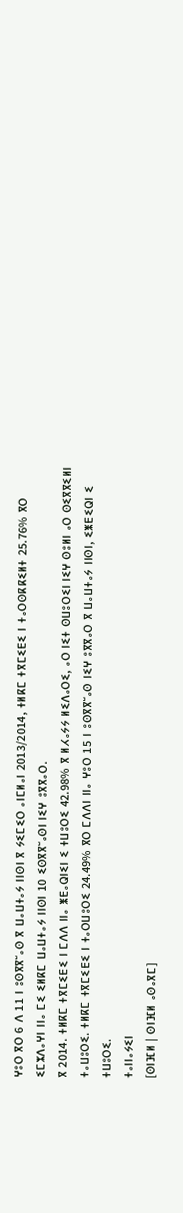ⵖⵓⵔ ⴳⵔ 6 ⴷ 11 ⵏ ⵓⵙⴳⴳⵯⴰⵙ ⴳ ⵡⴰⵡⵜⴰⵢ ⵏⵏⵙⵏ ⴳ ⵢⵉⵎⵉⵔ ⴰⵏⵎⵍⴰⵏ 2013/2014, ⵜⵍⴽⵎ ⵜⴳⵎⵉⴹⵉ ⵏ ⵜⴰⵔⵙⴽⴽⵉⵍⵜ 25.76% ⴳⵔ ⵉⵎⵣⴷⴰⵖⵏ ⵏⵏⴰ ⵎⵉ ⵉⵍⴽⵎ ⵡⴰⵡⵜⴰⵢ ⵏⵏⵙⵏ 10 ⵉⵙⴳⴳⵯⴰⵙⵏ ⵏⵉⵖ ⵓⴳⴳⴰⵔ.
ⴳ 2014. ⵜⵍⴽⵎ ⵜⴳⵎⵉⴹⵉ ⵏ ⵎⴷⴷ ⵏⵏⴰ ⵥⴹⴰⵕⵏⵉⵏ ⵉ ⵜⵡⵓⵔⵉ 42.98% ⴳ ⵍⵃⴰⵢⵢ ⵍⵉⴷⴰⵔⵉ, ⴰⵔ ⵏⵉⵜ ⵙⵡⵓⵔⵉⵏ ⵏⵉⵖ ⵙⵓⵍⵏ ⴰⵔ ⵙⵉⴳⴳⵉⵍⵏ ⵜⴰⵡⵓⵔⵉ. ⵜⵍⴽⵎ ⵜⴳⵎⵉⴹⵉ ⵏ ⵜⴰⵔⵡⵓⵔⵉ 24.49% ⴳⵔ ⵎⴷⴷⵏ ⵏⵏⴰ ⵖⵓⵔ 15 ⵏ ⵓⵙⴳⴳⵯⴰⵙ ⵏⵉⵖ ⵓⴳⴳⴰⵔ ⴳ ⵡⴰⵡⵜⴰⵢ ⵏⵏⵙⵏ, ⵉⵥⴹⵉⵕⵏ ⵉ ⵜⵡⵓⵔⵉ.
ⵜⴰⵏⵏⴰⵢⵉⵏ
[ⵙⵏⴼⵍ | ⵙⵏⴼⵍ ⴰⵙⴰⴳⵎ]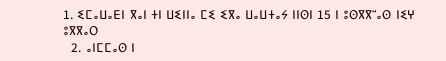1. ⵉⵎⴰⵡⴰⴹⵏ ⴳⴰⵏ ⵜⵏ ⵡⵉⵏⵏⴰ ⵎⵉ ⵉⴳⴰ ⵡⴰⵡⵜⴰⵢ ⵏⵏⵙⵏ 15 ⵏ ⵓⵙⴳⴳⵯⴰⵙ ⵏⵉⵖ ⵓⴳⴳⴰⵔ
  2. ⴰⵏⵎⵎⴰⵙ ⵏ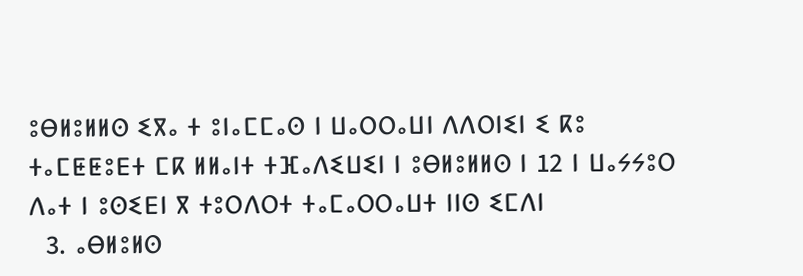ⵓⴱⵍⵓⵍⵍⵙ ⵉⴳⴰ ⵜ ⵓⵏⴰⵎⵎⴰⵙ ⵏ ⵡⴰⵔⵔⴰⵡⵏ ⴷⴷⵔⵏⵉⵏ ⵉ ⴽⵓ ⵜⴰⵎⵟⵟⵓⴹⵜ ⵎⴽ ⵍⵍⴰⵏⵜ ⵜⴼⴰⴷⵉⵡⵉⵏ ⵏ ⵓⴱⵍⵓⵍⵍⵙ ⵏ 12 ⵏ ⵡⴰⵢⵢⵓⵔ ⴷⴰⵜ ⵏ ⵓⵙⵉⴹⵏ ⴳ ⵜⵓⵔⴷⵔⵜ ⵜⴰⵎⴰⵔⵔⴰⵡⵜ ⵏⵏⵙ ⵉⵎⴷⵏ
  3. ⴰⴱⵍⵓⵍⵙ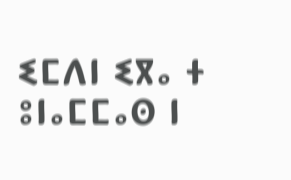ⵉⵎⴷⵏ ⵉⴳⴰ ⵜ ⵓⵏⴰⵎⵎⴰⵙ ⵏ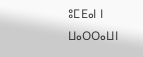ⵓⵎⴹⴰⵏ ⵏ ⵡⴰⵔⵔⴰⵡⵏ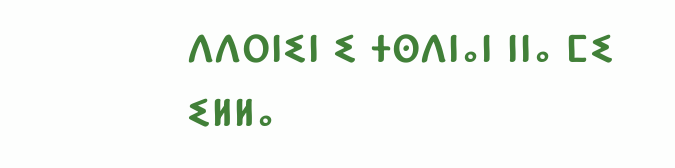ⴷⴷⵔⵏⵉⵏ ⵉ ⵜⵙⴷⵏⴰⵏ ⵏⵏⴰ ⵎⵉ ⵉⵍⵍⴰ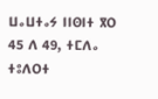ⵡⴰⵡⵜⴰⵢ ⵏⵏⵙⵏⵜ ⴳⵔ 45 ⴷ 49, ⵜⵎⴷⴰ ⵜⵓⴷⵔⵜ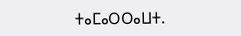ⵜⴰⵎⴰⵔⵔⴰⵡⵜ.